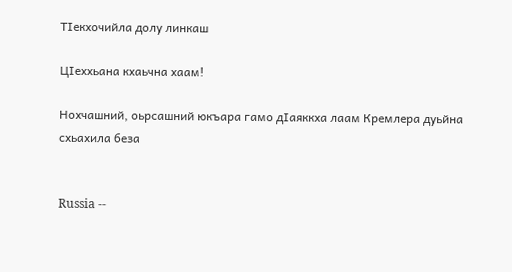ТIекхочийла долу линкаш

ЦIеххьана кхаьчна хаам!

Нохчашний, оьрсашний юкъара гамо дIаяккха лаам Кремлера дуьйна схьахила беза


Russia --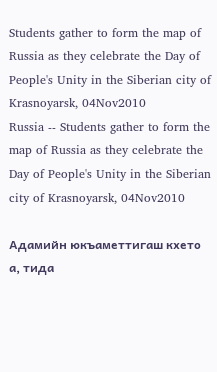Students gather to form the map of Russia as they celebrate the Day of People's Unity in the Siberian city of Krasnoyarsk, 04Nov2010
Russia -- Students gather to form the map of Russia as they celebrate the Day of People's Unity in the Siberian city of Krasnoyarsk, 04Nov2010

Адамийн юкъаметтигаш кхето а, тида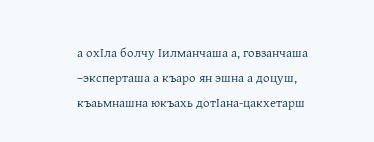а охIла болчу Iилманчаша а, говзанчаша –эксперташа а къаро ян эшна а доцуш, къаьмнашна юкъахь дотIана-цакхетарш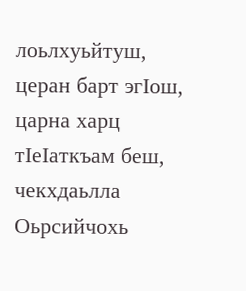лоьлхуьйтуш, церан барт эгIош, царна харц тIеIаткъам беш, чекхдаьлла Оьрсийчохь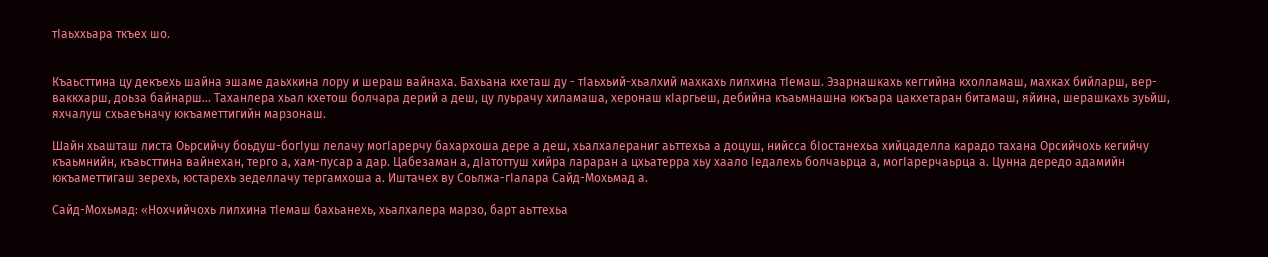тIаьххьара ткъех шо.


Къаьсттина цу декъехь шайна эшаме даьхкина лору и шераш вайнаха. Бахьана кхеташ ду - тIаьхьий-хьалхий махкахь лилхина тIемаш. Эзарнашкахь кеггийна кхолламаш, махках бийларш, вер-ваккхарш, доьза байнарш… Таханлера хьал кхетош болчара дерий а деш, цу луьрачу хиламаша, херонаш кIаргьеш, дебийна къаьмнашна юкъара цакхетаран битамаш, яйина, шерашкахь зуьйш, яхчалуш схьаеъначу юкъаметтигийн марзонаш.

Шайн хьашташ листа Оьрсийчу боьдуш-богIуш лелачу могIарерчу бахархоша дере а деш, хьалхалераниг аьттехьа а доцуш, нийсса бIостанехьа хийцаделла карадо тахана Орсийчохь кегийчу къаьмнийн, къаьсттина вайнехан, терго а, хам-пусар а дар. Цабезаман а, дIатоттуш хийра лараран а цхьатерра хьу хаало Iедалехь болчаьрца а, могIарерчаьрца а. Цунна дередо адамийн юкъаметтигаш зерехь, юстарехь зеделлачу тергамхоша а. Иштачех ву Соьлжа-гIалара Сайд-Мохьмад а.

Сайд-Мохьмад: «Нохчийчохь лилхина тIемаш бахьанехь, хьалхалера марзо, барт аьттехьа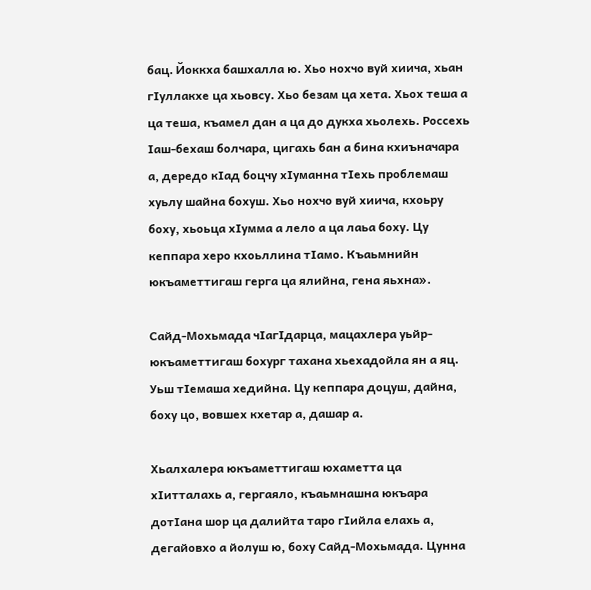бац. Йоккха башхалла ю. Хьо нохчо вуй хиича, хьан гIуллакхе ца хьовсу. Хьо безам ца хета. Хьох теша а ца теша, къамел дан а ца до дукха хьолехь. Россехь Iаш-бехаш болчара, цигахь бан а бина кхиъначара а, дередо кIад боцчу хIуманна тIехь проблемаш хуьлу шайна бохуш. Хьо нохчо вуй хиича, кхоьру боху, хьоьца хIумма а лело а ца лаьа боху. Цу кеппара херо кхоьллина тIамо. Къаьмнийн юкъаметтигаш герга ца ялийна, гена яьхна».

Сайд-Мохьмада чIагIдарца, мацахлера уьйр-юкъаметтигаш бохург тахана хьехадойла ян а яц. Уьш тIемаша хедийна. Цу кеппара доцуш, дайна, боху цо, вовшех кхетар а, дашар а.

Хьалхалера юкъаметтигаш юхаметта ца хIитталахь а, гергаяло, къаьмнашна юкъара дотIана шор ца далийта таро гIийла елахь а, дегайовхо а йолуш ю, боху Сайд-Мохьмада. Цунна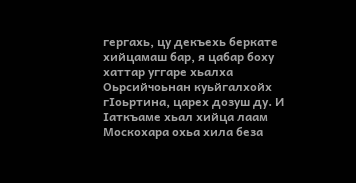гергахь, цу декъехь беркате хийцамаш бар, я цабар боху хаттар уггаре хьалха Оьрсийчоьнан куьйгалхойх гIоьртина, царех дозуш ду. И Iаткъаме хьал хийца лаам Москохара охьа хила беза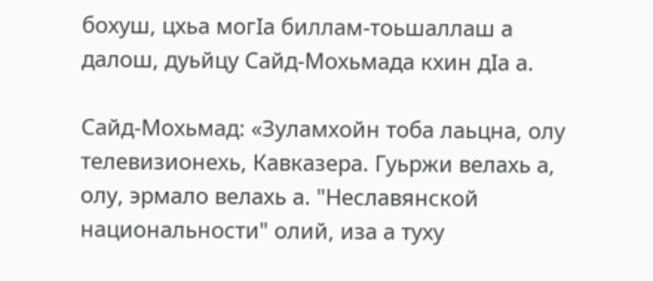бохуш, цхьа могIа биллам-тоьшаллаш а далош, дуьйцу Сайд-Мохьмада кхин дIа а.

Сайд-Мохьмад: «Зуламхойн тоба лаьцна, олу телевизионехь, Кавказера. Гуьржи велахь а, олу, эрмало велахь а. "Неславянской национальности" олий, иза а туху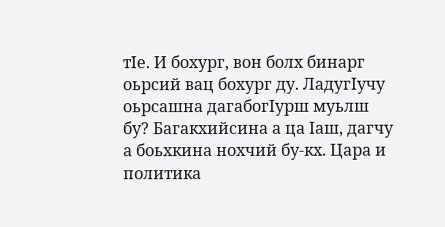тIе. И бохург, вон болх бинарг оьрсий вац бохург ду. ЛадугIучу оьрсашна дагабогIурш муьлш бу? Багакхийсина а ца Iаш, дагчу а боьхкина нохчий бу-кх. Цара и политика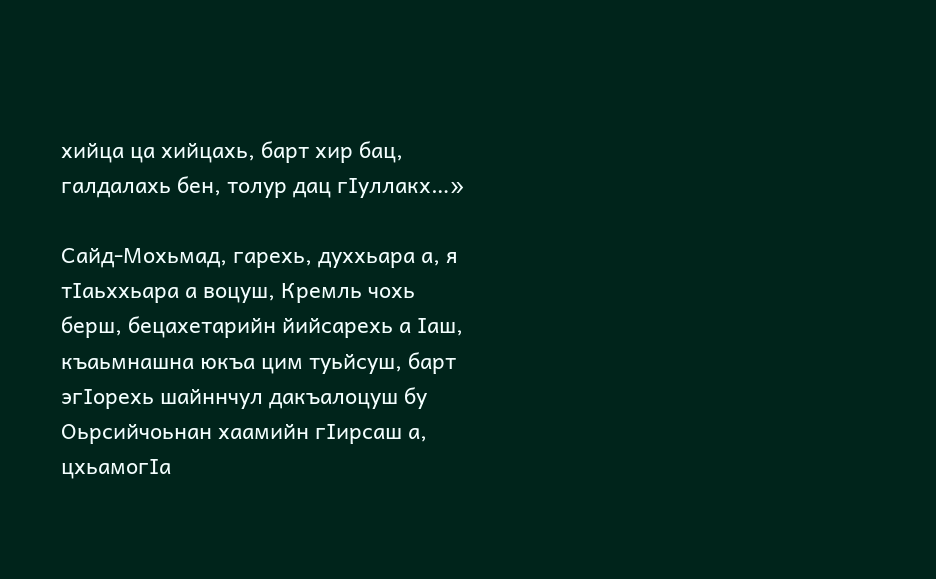хийца ца хийцахь, барт хир бац, галдалахь бен, толур дац гIуллакх…»

Сайд-Мохьмад, гарехь, духхьара а, я тIаьххьара а воцуш, Кремль чохь берш, бецахетарийн йийсарехь а Iаш, къаьмнашна юкъа цим туьйсуш, барт эгIорехь шайннчул дакъалоцуш бу Оьрсийчоьнан хаамийн гIирсаш а, цхьамогIа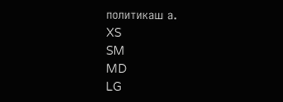политикаш а.
XS
SM
MD
LG